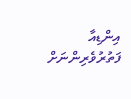އިންޑިއާ ފަތުރުވެރިންނަށް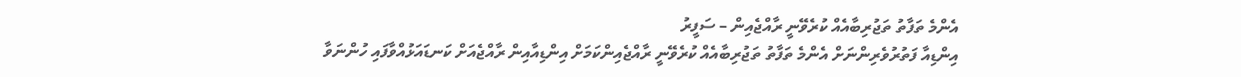އެންމެ ތަފާތު ތަޖުރިބާއެއް ކުރެވޭނީ ރާއްޖެއިން – ސަފީރު
އިންޑިއާ ފަތުރުވެރިންނަށް އެންމެ ތަފާތު ތަޖުރިބާއެއް ކުރެވޭނީ ރާއްޖެއިންކަމަށް އިންޑިއާއިން ރާއްޖެއަށް ކަނޑައަޅުއްވާފައި ހުންނަވާ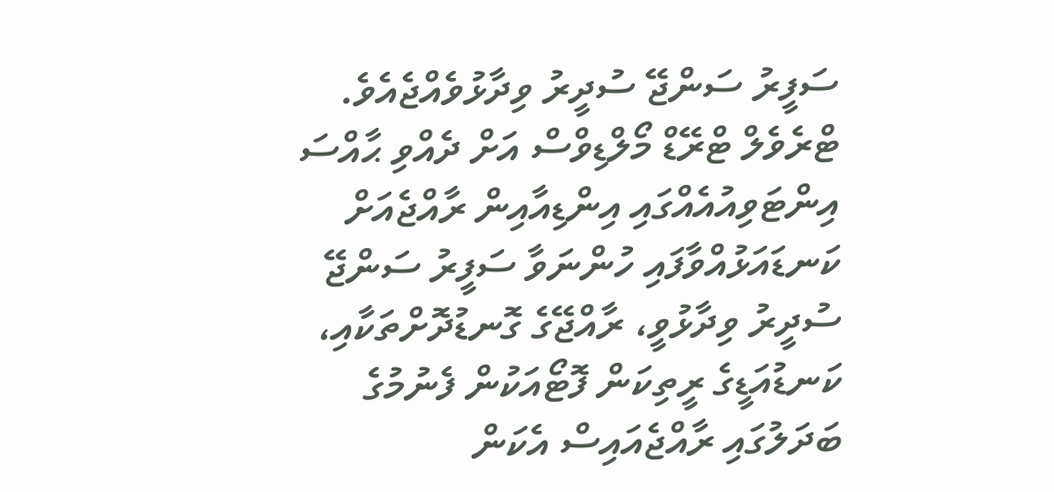ސަފީރު ސަންޖޭ ސުދީރު ވިދާޅުވެއްޖެއެވެ.
ޓްރެވެލް ޓްރޭޑް މޯލްޑިވްސް އަށް ދެއްވި ޙާއްސަ އިންޓަވިއުއެއްގައި އިންޑިއާއިން ރާއްޖެއަށް ކަނޑައަޅުއްވާފައި ހުންނަވާ ސަފީރު ސަންޖޭ ސުދީރު ވިދާޅުވީ، ރާއްޖޭގެ ގޮނޑުދޮށްތަކާއި، ކަނޑުއަޑީގެ ރީތިކަން ފޮޓޯއަކުން ފެނުމުގެ ބަދަލުގައި ރާއްޖެއައިސް އެކަން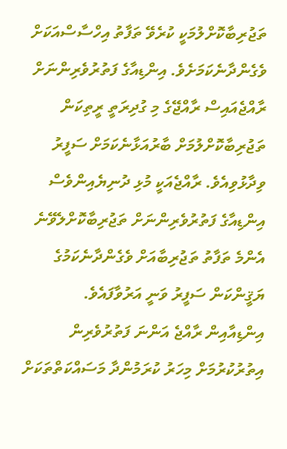ތަޖުރިބާކޮށްލުމަކީ ކުރެވޭ ތަފާތު އިހްސާސްއަކަށް ވެގެންދާނެކަމަށެވެ. އިންޑިއާގެ ފަތުރުވެރިންނަށް ރާއްޖެއައިސް ރާއްޖޭގެ މި ގުދިރަތީ ރީތިކަން ތަޖުރިބާކޮށްލުމަށް ބާރުއަޅާނެކަމަށް ސަފީރު ވިދާޅުވިއެވެ. ރާއްޖެއަކީ މުޅި ދުނިޔެއިންވެސް އިންޑިއާގެ ފަތުރުވެރިންނަށް ތަޖުރިބާކޮށްލެވޭނެ އެންމެ ތަފާތު ތަޖުރިބާއަށް ވެގެންދާނެކަމުގެ ޔަޤީންކަން ސަފީރު ވަނީ އަރުވާފައެވެ.
އިންޑިއާއިން ރާއްޖެ އަންނަ ފަތުރުވެރިން އިތުރުކުރުމަށް މިހަރު ކުރަމުންދާ މަސައްކަތްތަކަށް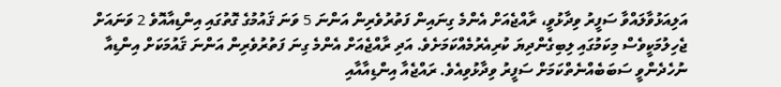އަލިއަޅުވާލައްވާ ސަފީރު ވިދާޅުވީ، ރާއްޖެއަށް އެންމެ ގިނައިން ފަތުރުވެރިން އަންނަ 5 ވަނަ ޤައުމުގެ ގޮތުގައި އިންޑިއާއޮވެ 2 ވަނައަށް ޖެހިލުމަކީވެސް މިކަމުގައި ލިބިގެންދިޔަ ކުރިއެރުމެއްކަމަށެވެ. އަދި ރާއްޖެއަށް އެންމެ ގިނަ ފަތުރުވެރިން އަންނަ ޤައުމަކަށް އިންޑިއާ ނުހެދެންވީ ސަބަބެއްނެތްކަމަށް ސަފީރު ވިދާޅުވިއެވެ. ރައްޖެއާ އިންޑިއާއާއި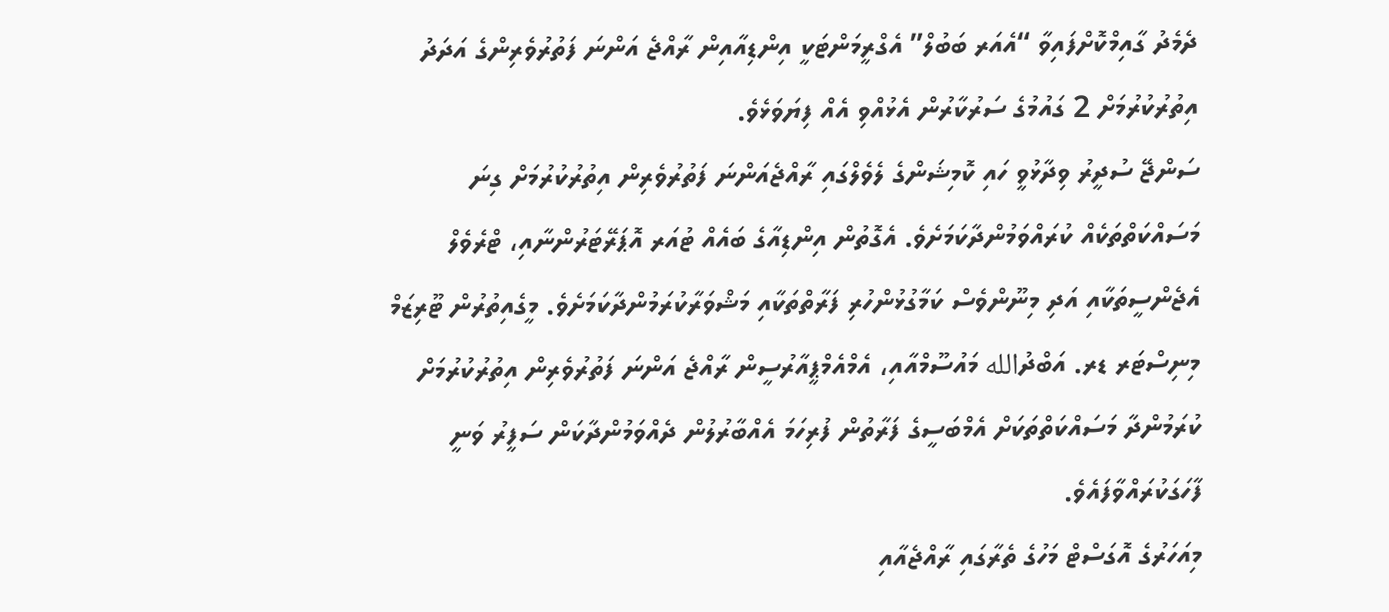ދެމެދު ގާއިމްކޮށްފައިވާ “އެއަރ ބަބުލް” އެގްރީމަންޓަކީ އިންޑިއާއިން ރާއްޖެ އަންނަ ފަތުރުވެރިންގެ އަދަދު އިތުރުކުރުމަށް 2 ގައުމުގެ ސަރުކާރުން އެޅުއްވި އެއް ފިޔަވަޅެވެ.
ސަންޖޭ ސުދީރު ވިދާޅުވީ ހައި ކޮމިޝަންގެ ލެވެލްގައި ރާއްޖެއަންނަ ފަތުރުވެރިން އިތުރުކުރުމަށް ގިނަ މަސައްކަތްތަކެއް ކުރައްވަމުންދާކަމަށެވެ. އެގޮތުން އިންޑިއާގެ ބައެއް ޓުއަރ އޮޕަރޭޓަރުންނާއި، ޓްރެވެލް އެޖެންސީތަކާއި އަދި މިނޫންވެސް ކަމާގުޅުންހުރި ފަރާތްތަކާއި މަޝްވަރާކުރަމުންދާކަމަށެވެ. މީގެއިތުރުން ޓޫރިޒަމް މިނިސްޓަރ ޑރ. އަބްދުالله މައުސޫމްއާއި، އެމްއެމްޕީއާރުސީން ރާއްޖެ އަންނަ ފަތުރުވެރިން އިތުރުކުރުމަށް ކުރަމުންދާ މަސައްކަތްތަކަށް އެމްބަސީގެ ފަރާތުން ފުރިހަމަ އެއްބާރުލުން ދެއްވަމުންދާކަން ސަފީރު ވަނީ ފާހަގަކުރައްވާފައެވެ.
މިއަހަރުގެ އޮގަސްޓް މަހުގެ ތެރާގައި ރާއްޖެއާއި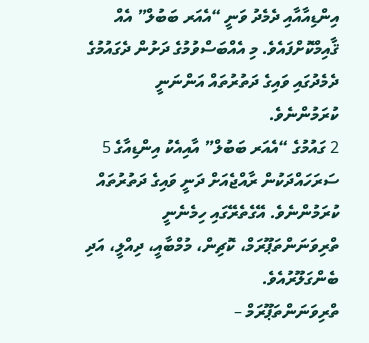އިންޑިއާއާއި ދެމެދު ވަނީ “އެއަރ ބަބުލް” އެއް ޤާއިމްކޮށްފައެވެ. މި އެއްބަސްވުމުގެ ދަށުން ދެގައުމުގެ ދެމެދުގައި ވައިގެ ދަތުރުތައް އަންނަނީ ކުރަމުންނެވެ.
2 ގައުމުގެ “އެއަރ ބަބުލް” އާއިއެކު އިންޑިއާގެ 5 ސަރަހައްދަކުން ރާއްޖެއަށް ދަނީ ވައިގެ ދަތުރުތައް ކުރަމުންނެވެ. އޭގެތެރޭގައި ހިމެނެނީ ތްރިވަނަންތަޕޫރަމް، ކޮޗިން، މުމްބާއީ، ދިއްލީ، އަދި ބެންގަލޫރުއެވެ.
ތްރިވަނަންތަޕޫރަމް –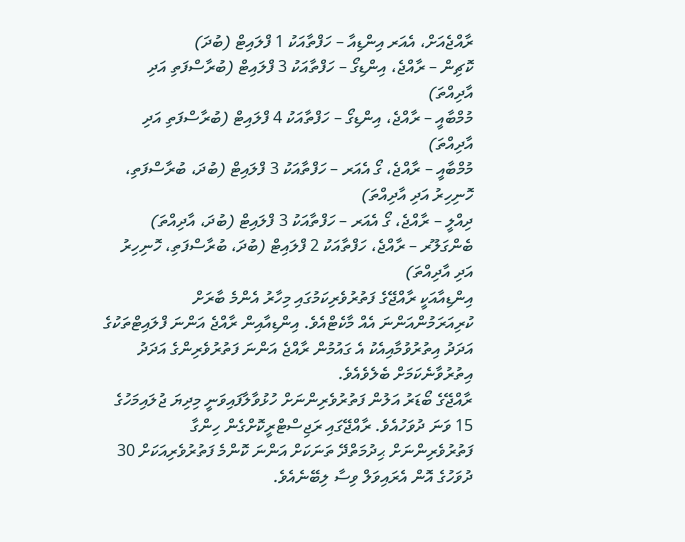ރާއްޖެއަށް، އެއަރ އިންޑިއާ – ހަފްތާއަކު 1 ފްލައިޓް (ބުދަ)
ކޮޗިން – ރާއްޖެ، އިންޑިގޯ – ހަފްތާއަކު 3 ފްލައިޓް (ބުރާސްފަތި އަދި އާދިއްތަ)
މުމްބާއީ – ރާއްޖެ، އިންޑިގޯ – ހަފްތާއަކު 4 ފްލައިޓް (ބުރާސްފަތި އަދި އާދިއްތަ)
މުމްބާއީ – ރާއްޖެ، ގޯ އެއަރ – ހަފްތާއަކު 3 ފްލައިޓް (ބުދަ، ބުރާސްފަތި، ހޮނިހިރު އަދި އާދިއްތަ)
ދިއްލީ – ރާއްޖެ، ގޯ އެއަރ – ހަފްތާއަކު 3 ފްލައިޓް (ބުދަ، އާދިއްތަ)
ބެންގަލޫރ – ރާއްޖެ، ހަފްތާއަކު 2 ފްލައިޓް (ބުދަ، ބުރާސްފަތި، ހޮނިހިރު އަދި އާދިއްތަ)
އިންޑިއާއަކީ ރާއްޖޭގެ ފަތުރުވެރިކަމުގައި މިހާރު އެންމެ ބާރަށް ކުރިއަރަމުންއަންނަ އެއް މާކެޓްއެވެ. އިންޑިއާއިން ރާއްޖެ އަންނަ ފްލައިޓްތަކުގެ އަދަދު އިތުރުވުމާއިއެކު އެ ގައުމުން ރާއްޖެ އަންނަ ފަތުރުވެރިންގެ އަދަދު އިތުރުވާނެކަމަށް ބެލެވެއެވެ.
ރާއްޖޭގެ ބޯޑަރު އަލުން ފަތުރުވެރިންނަށް ހުޅުވާލާފައިވަނީ މިދިޔަ ޖުލައިމަހުގެ 15 ވަނަ ދުވަހުއެވެ. ރާއްޖޭގައި ރަޖިސްޓްރީކޮށްގެން ހިންގާ ފަތުރުވެރިންނަށް ޙިދުމަތްދޭ ތަނަކަށް އަންނަ ކޮންމެ ފަތުރުވެރިއަކަށް 30 ދުވަހުގެ އޮން އެރައިވަލް ވިސާ ލިބޭނެއެވެ.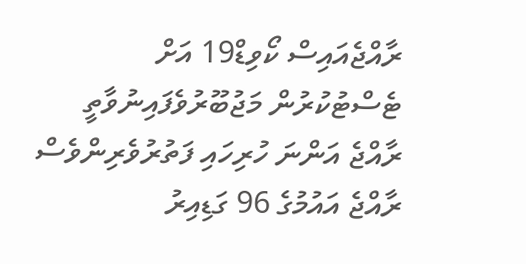ރާއްޖެއައިސް ކޯވިޑް19 އަށް ޓެސްޓުކުރުން މަޖުބޫރުވެފައިނުވާތީ ރާއްޖެ އަންނަ ހުރިހައި ފަތުރުވެރިންވެސް ރާއްޖެ އައުމުގެ 96 ގަޑިއިރު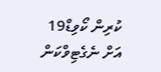ކުރިން ކޯވިޑް19 އަށް ނެގެޓިވްކަން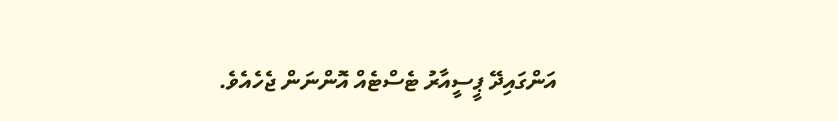އަންގައިދޭ ޕީސީއާރު ޓެސްޓެއް އޮންނަން ޖެހެއެވެ.